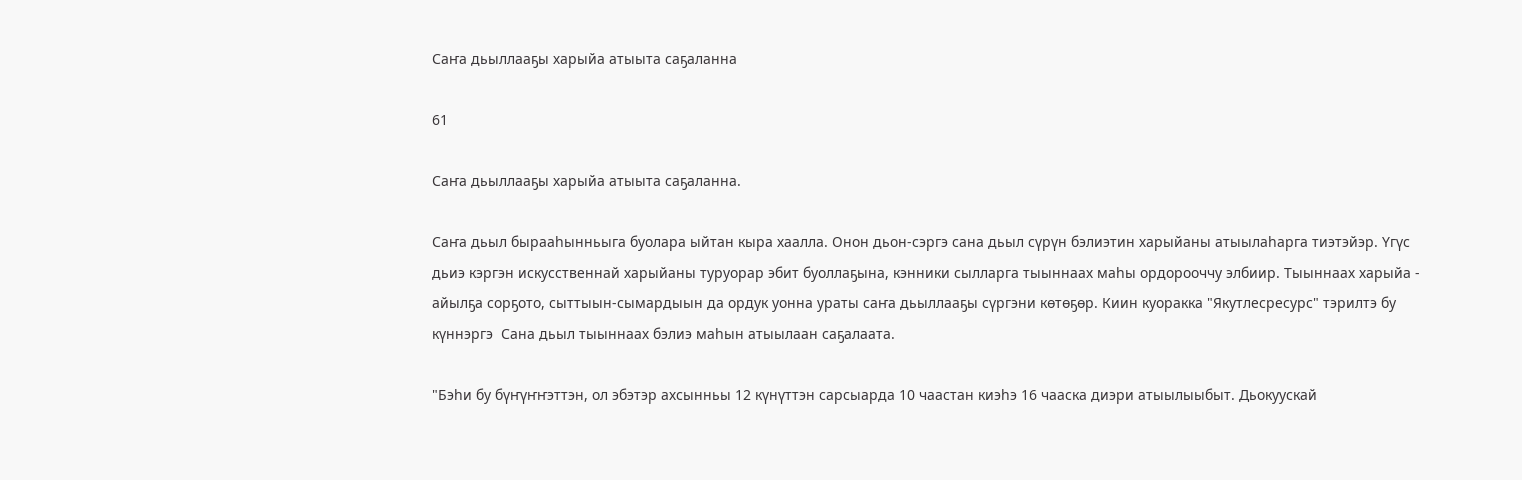Саҥа дьыллааҕы харыйа атыыта саҕаланна

61

Саҥа дьыллааҕы харыйа атыыта саҕаланна.

Саҥа дьыл бырааһынньыга буолара ыйтан кыра хаалла. Онон дьон-сэргэ сана дьыл сүрүн бэлиэтин харыйаны атыылаһарга тиэтэйэр. Үгүс дьиэ кэргэн искусственнай харыйаны туруорар эбит буоллаҕына, кэнники сылларга тыыннаах маһы ордорооччу элбиир. Тыыннаах харыйа - айылҕа сорҕото, сыттыын-сымардыын да ордук уонна ураты саҥа дьыллааҕы сүргэни көтөҕөр. Киин куоракка "Якутлесресурс" тэрилтэ бу күннэргэ  Сана дьыл тыыннаах бэлиэ маһын атыылаан саҕалаата.

"Бэһи бу бүҥүҥҥэттэн, ол эбэтэр ахсынньы 12 күнүттэн сарсыарда 10 чаастан киэһэ 16 чааска диэри атыылыыбыт. Дьокуускай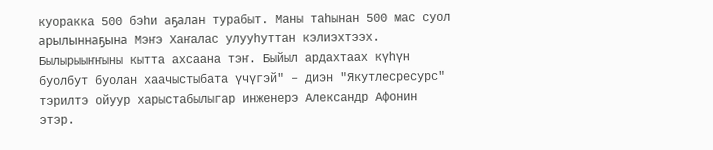куоракка 500 бэһи аҕалан турабыт. Маны таһынан 500 мас суол арылыннаҕына Мэҥэ Хаҥалас улууһуттан кэлиэхтээх. Былырыыҥҥыны кытта ахсаана тэҥ. Быйыл ардахтаах күһүн буолбут буолан хаачыстыбата үчүгэй" – диэн "Якутлесресурс" тэрилтэ ойуур харыстабылыгар инженерэ Александр Афонин этэр.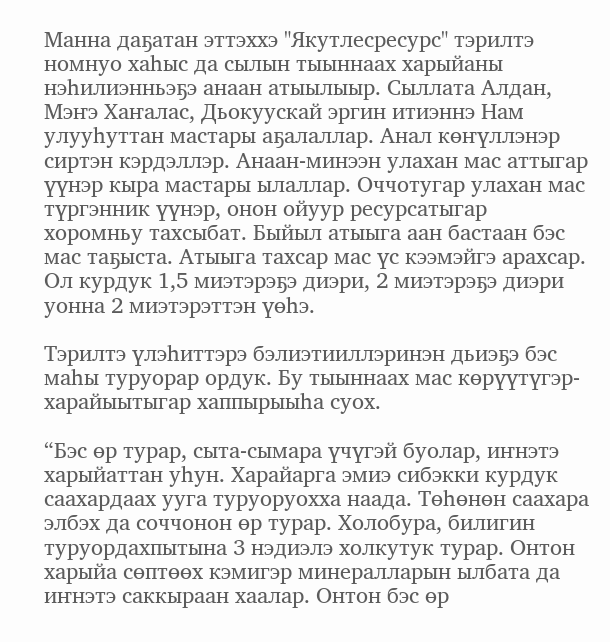Манна даҕатан эттэххэ "Якутлесресурс" тэрилтэ номнуо хаһыс да сылын тыыннаах харыйаны нэһилиэнньэҕэ анаан атыылыыр. Сыллата Алдан, Мэҥэ Хаҥалас, Дьокуускай эргин итиэннэ Нам улууһуттан мастары аҕалаллар. Анал көҥүллэнэр сиртэн кэрдэллэр. Анаан-минээн улахан мас аттыгар үүнэр кыра мастары ылаллар. Оччотугар улахан мас түргэнник үүнэр, онон ойуур ресурсатыгар хоромньу тахсыбат. Быйыл атыыга аан бастаан бэс мас таҕыста. Атыыга тахсар мас үс кээмэйгэ арахсар. Ол курдук 1,5 миэтэрэҕэ диэри, 2 миэтэрэҕэ диэри уонна 2 миэтэрэттэн үөһэ.

Тэрилтэ үлэһиттэрэ бэлиэтииллэринэн дьиэҕэ бэс маһы туруорар ордук. Бу тыыннаах мас көрүүтүгэр-харайыытыгар хаппырыыһа суох.

“Бэс өр турар, сыта-сымара үчүгэй буолар, иҥнэтэ харыйаттан уһун. Харайарга эмиэ сибэкки курдук саахардаах ууга туруоруохха наада. Төһөнөн саахара элбэх да соччонон өр турар. Холобура, билигин туруордахпытына 3 нэдиэлэ холкутук турар. Онтон харыйа сөптөөх кэмигэр минералларын ылбата да иҥнэтэ саккыраан хаалар. Онтон бэс өр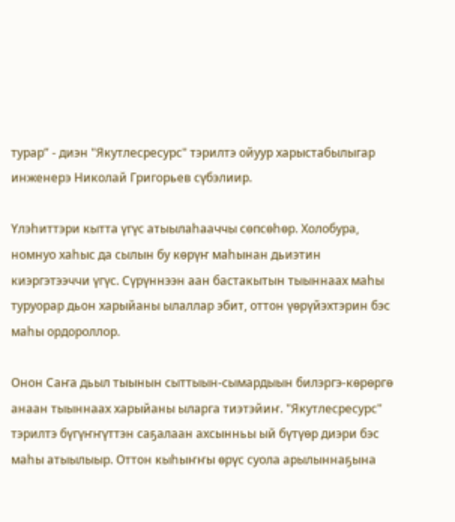турар” - диэн "Якутлесресурс" тэрилтэ ойуур харыстабылыгар инженерэ Николай Григорьев сүбэлиир.

Үлэһиттэри кытта үгүс атыылаһааччы сөпсөһөр. Холобура, номнуо хаһыс да сылын бу көрүҥ маһынан дьиэтин киэргэтээччи үгүс. Сүрүннээн аан бастакытын тыыннаах маһы туруорар дьон харыйаны ылаллар эбит, оттон үөрүйэхтэрин бэс маһы ордороллор.

Онон Саҥа дьыл тыынын сыттыын-сымардыын билэргэ-көрөргө анаан тыыннаах харыйаны ыларга тиэтэйиҥ. "Якутлесресурс" тэрилтэ бүгүҥҥүттэн саҕалаан ахсынньы ый бүтүөр диэри бэс маһы атыылыыр. Оттон кыһыҥҥы өрүс суола арылыннаҕына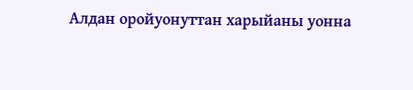Алдан оройуонуттан харыйаны уонна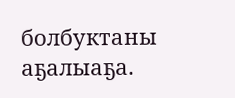болбуктаны аҕалыаҕа.